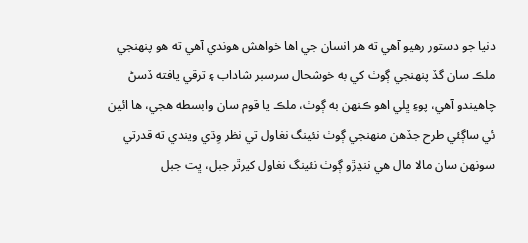دنيا جو دستور رهيو آهي ته هر انسان جي اها خواهش هوندي آهي ته هو پنهنجي ملڪ سان گڏ پنهنجي ڳوٺ کي به خوشحال سرسبر شاداب ۽ ترقي يافته ڏسڻ چاهيندو آهي، پوءِ ڀلي اهو ڪنهن به ڳوٺ، ملڪ يا قوم سان وابسطه هجي، ها ائين ئي ساڳئي طرح جڏهن منهنجي ڳوٺ نئينگ نغاول تي نظر وِڌي ويندي ته قدرتي سونهن سان مالا مال هي ننڍڙو ڳوٺ نئينگ نغاول کيرٿر جبل، ڀت جبل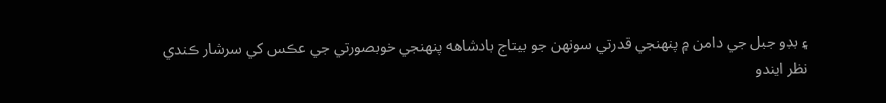۽ بڊو جبل جي دامن ۾ پنهنجي قدرتي سونهن جو بيتاج بادشاهه پنهنجي خوبصورتي جي عڪس کي سرشار ڪندي نظر ايندو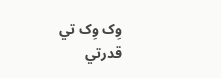وِک وِک تي قدرتي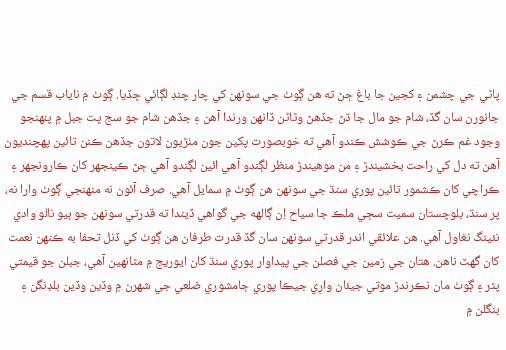پاڻي جي چشمن ۽ کجين جا باغ ڄڻ ته هن ڳوٺ جي سونهن کي چار چنڊ لڳائي ڇڏيا. ڳوٺ ۾ ناياب قسم جي جانورن سان گڏ، شام جو مال جا ڌڻ جڏهڻ وٿاڻن ڏانهن ورندا آهن ۽ جڏهن شام جو سج ڀت جبل ۾ پنهنجو وجود غم ڪرڻ جي ڪوشش ڪندو آهي ته خوبصورت پکين جون مٺڙيون لاتون جڏهن ڪنن تائين پهچنديون آهن ته دل کي راحت بخشيندڙ ۽ من موهيندڙ منظر لڳندو آهي ائين لڳندو آهي ڄڻ ڪينجهر کان ڪارونجهر ۽ ڪراچي کان ڪشمور تائين پوري سنڌ جي سونهن هن ڳوٺ ۾ سمايل آهي. صرف آئون نه منهنجي ڳوٺ وارا نه، پر سنڌ، بلوچستان سميت سڄي ملڪ جا سياح اِن ڳالهه جي گواهي ڏيندا ته قدرتي سونهن جو ٻيو نالو وادي نئينگ نغاول آهي. هن علائقي اندر قدرتي سونهن سان گڏ قدرت طرفان هن ڳوٺ کي ڏنل تحفا به ڪنهن نعمت کان گهٽ ناهن. هتان جي زمين جي فصلن جي پيداوار پوري سنڌ کان ايوريج ۾ مٿانهين آهي، جبلن جو قيمتي پٿر ۽ ڳوٺ مان نڪرندڙ موتي جيئان وارِي جيڪا پوري ڄامشوري ضلعي جي شهرن ۾ وڏين وڏين بلڊنگن ۽ بنگلن ۾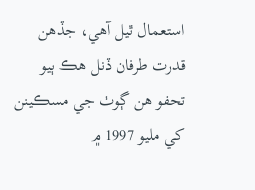استعمال ٿيل آهي، جڏهن قدرت طرفان ڏنل هڪ ٻيو تحفو هن ڳوٺ جي مسڪينن کي مليو 1997 ۾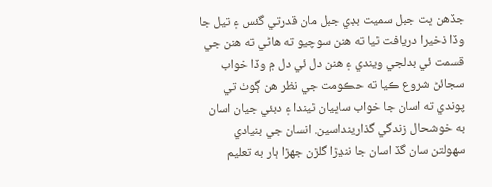جڏهن ڀت جبل سميت بڊي جبل مان قدرتي گئس ۽ تيل جا وڏا ذخيرا دريافت ٿيا ته هنن سوچيو ته هاڻي ته هنن جي قسمت ئي بدلجي ويندي ۽ هنن دل ئي دل ۾ وڏا خواب سجائڻ شروع ڪيا ته حڪومت جي نظر هن ڳوٺ تي پوندي ته اسان جا خواب ساڀيان ٿيندا ۽ دبئي جيان اسان به خوشحال زندگي گذارينداسين. انسان جي بنيادي سهولتن سان گڏ اسان جا ننڍڙا گلڙن جهڙا ٻار به تعليم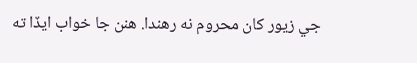جي زيور کان محروم نه رهندا. هنن جا خواب ايڏا ته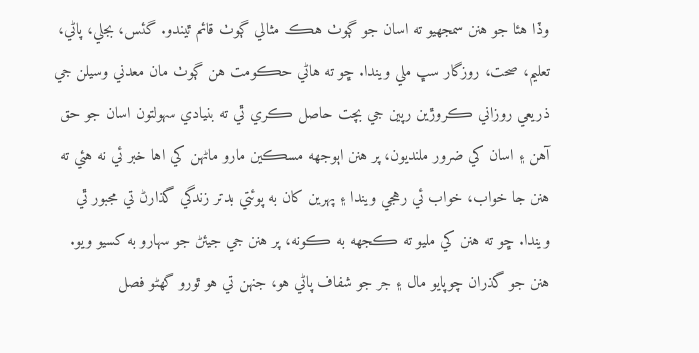وڏا هئا جو هنن سمجهيو ته اسان جو ڳوٺ هڪ مثالي ڳوٺ قائم ٿيندو. گئس، بجلي، پاڻي، تعليم، صحت، روزگار سڀ ملي ويندا. ڇو ته هاڻي حڪومت هن ڳوٺ مان معدني وسيلن جي ذريعي روزاني ڪروڙين رپين جي بچت حاصل ڪري ٿي ته بنيادي سهولتون اسان جو حق آهن ۽ اسان کي ضرور ملنديون، پر هنن اٻوجهه مسڪين مارو ماڻهن کي اها خبر ئي نه هئي ته هنن جا خواب، خواب ئي رهجي ويندا ۽ پهرين کان به پوئتي بدتر زندگي گذارڻ تي مجبور ٿي ويندا. ڇو ته هنن کي مليو ته ڪجهه به ڪونه، پر هنن جي جيئڻ جو سهارو به کسيو ويو. هنن جو گذران چوپايو مال ۽ جر جو شفاف پاڻي هو، جنهن تي هو ٿورو گهڻو فصل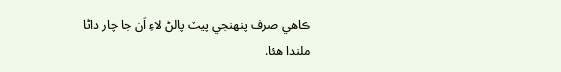ڪاهي صرف پنهنجي پيٽ پالڻ لاءِ اَن جا چار داڻا ملندا هئا.